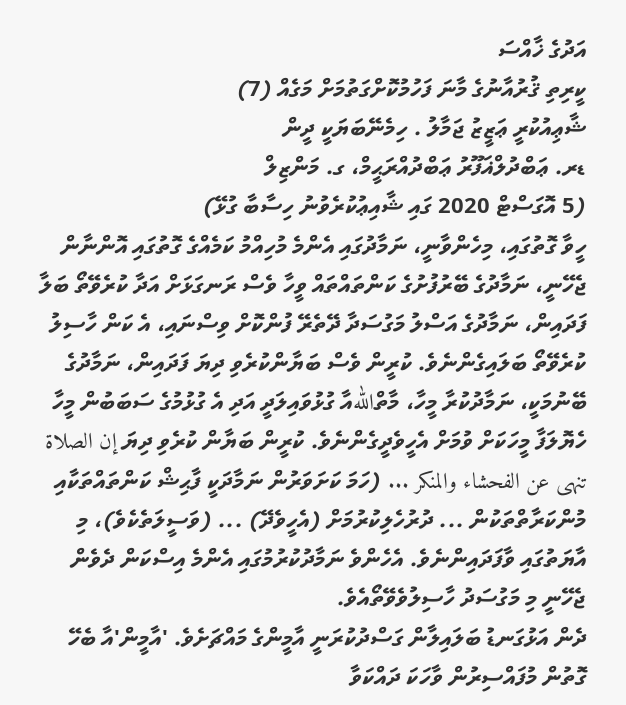އަދުގެ ޚާއްސަ
ކީރިތި ޤުރުއާނުގެ މާނަ ފަހުމުކޮށްގަތުމަށް މަގެއް (7)
ޝާޢިއުކުރީ ޢަޒީޒު ޖަމާލު . ހިމެނޭބަޔަކީ ދީން
ޑރ. ޢަބްދުލްޣަފޫރު ޢަބްދުއްރަޙީމް، ގ. މަންޒިލް
(5 އޮގަސްޓް 2020 ގައި ޝާއިޢުކުރެވުނު ހިސާބާ ގުޅޭ)
ހީވާ ގޮތުގައި، މިހެންވާނީ، ނަމާދުގައި އެންމެ މުހިއްމު ކަމެއްގެ ގޮތުގައި އޮންނާން ޖެހޭނީ، ނަމާދުގެ ބޭރުފުށުގެ ކަންތައްތައް ވީހާ ވެސް ރަނގަޅަށް އަދާ ކުރެވޭތޯ ބަލާ ފަދައިން، ނަމާދުގެ އަސްލު މަގުސަދާ ދޭތެރޭ ފުންކޮށް ވިސްނައި، އެ ކަން ހާސިލު ކުރެވޭތޯ ބަލައިގެންނެވެ. ކުރީން ވެސް ބަޔާންކުރެވި ދިޔަ ފަދައިން، ނަމާދުގެ ބޭނުމަކީ، ނަމާދުކުރާ މީހާ، މާތްاللهއާ ގުޅުވައިލަދީ އަދި އެ ގުޅުމުގެ ސަބަބުން މީހާ ހެޔޮލަފާ މީހަކަށް ވުމަށް އެހީވެދީގެންނެވެ. ކުރީން ބަޔާން ކުރެވި ދިޔަ إن الصلاة تنهى عن الفحشاء والمنكر ... (ހަމަ ކަށަވަރުން ނަމާދަކީ ފާޙިޝް ކަންތައްތަކާއި މުންކަރާތްތަކުން ... ދުރުހެލިކުރުމަށް (އެހީވެދޭ) ... (ވަސީލަތެކެވެ)، މި އާޔަތުގައި ވާފަދައިންނެވެ. އެހެންވެ ނަމާދުކުރުމުގައި އެންމެ އިސްކަން ދެވެން ޖެހޭނީ މި މަގުސަދު ހާސިލުވެވޭތޯއެވެ.
ދެން އަޅުގަނޑު ބަލައިލާން ގަސްދުކުރަނީ އާމީންގެ މައްޗަށެވެ. 'އާމީން'އާ ބެހޭ ގޮތުން މުފައްސިރުން ވާހަކަ ދައްކަވާ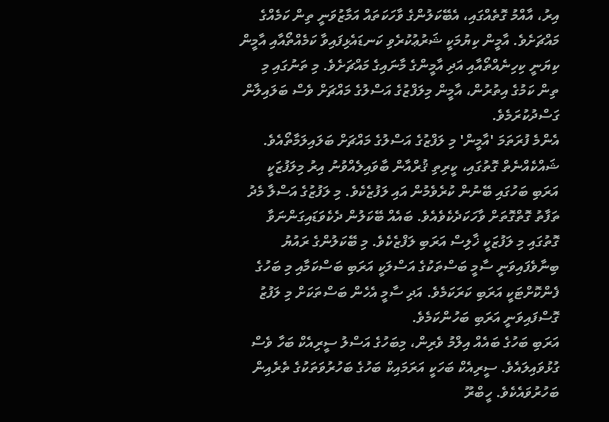އިރު، އާއްމު ގޮތެއްގައި، އެބޭކަލުންގެ ވާހަކަތައް އަމާޒުވަނީ ތިން ކަމެއްގެ މައްޗަށެވެ. އާމީން ކިޔުމަކީ ޝަރުޢުކުރެވި ކަނޑައެޅިފައިވާ ކަމެއްތޯއާއި އާމީން ކިޔަނީ ކިހިނެއްތޯއާއި އަދި އާމީންގެ މާނައިގެ މައްޗަށެވެ. މި ތަނުގައި މި ތިން ކަމުގެ އިތުރުން، އާމީން މިލަފްޒުގެ އަސްލުގެ މައްޗަށް ވެސް ބަލައިލާން ގަސްދުކުރަމެވެ.
އެންމެ ފުރަތަމަ 'އާމީން' މި ލަފްޒުގެ އަސްލުގެ މައްޗަށް ބަލައިލަމާތޯއެވެ. ޝައްކެއްނެތް ގޮތުގައި، ކީރިތި ޤުރްއާން ބާވައިލެއްވުނު އިރު މިލަފުޒަކީ އަރަބި ބަހުގައި ބޭނުން ކުރެވެމުން އައި ލަފުޒެކެވެ. މި ލަފުޒުގެ އަސްލާ މެދު ތަފާތު ގޮތްގޮތަށް ވާހަކަދެކެވެއެވެ. ބައެއް ބޭކަލުން ދެކެވަޑައިގަންނަވާ ގޮތުގައި މި ލަފުޒަކީ ޚާލިސް އަރަބި ލަފްޒެކެވެ. މި ބޭކަލުންގެ ރައުޔު ބިނާވެފައިވަނީ ސާމީ ބަސްތަކުގެ އަސްލަކީ އަރަބި ބަސްކަމާއި މި ބަހުގެ ފެންކޮށްޓަކީ އަރަބި ކަރަކަމެވެ. އަދި ސާމީ އެހެން ބަސްތަކަށް މި ލަފުޒު ގޮސްފައިވަނީ އަރަބި ބަހުންކަމެވެ.
އަރަބި ބަހުގެ ބައެއް އިލްމު ވެރިން، މިބަހުގެ އަސްލު ސީރިއެކް ބަހާ ވެސް ގުޅުވައިލައެވެ. ސީރިއެކް ބަހަކީ އަރަމައިކް ބަހުގެ ބަހުރުވަތަކުގެ ތެރެއިން ބަހުރުވައެކެވެ. ހީބްރޫ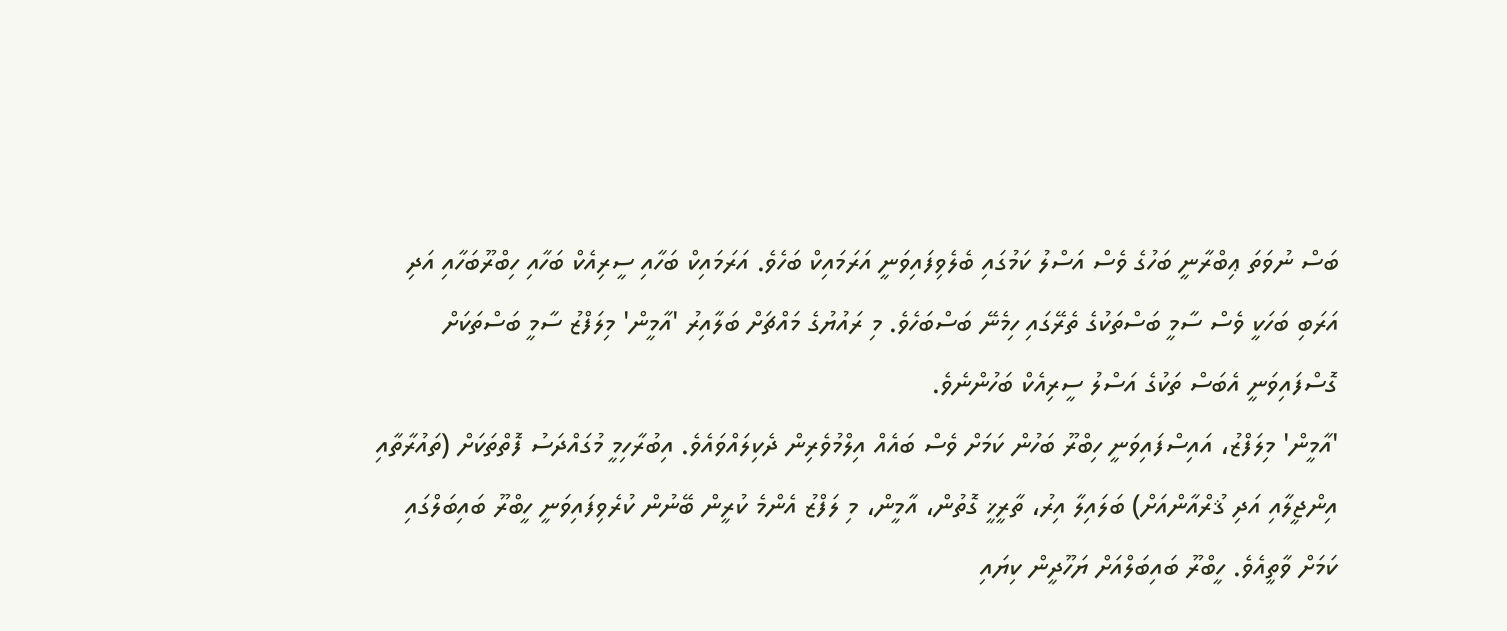ބަސް ނުވަތަ ޢިބްރާނީ ބަހުގެ ވެސް އަސްލު ކަމުގައި ބެލެވިފައިވަނީ އަރަމައިކް ބަހެވެ. އަރަމައިކް ބަހާއި ސީރިއެކް ބަހާއި ހިބްރޫބަހާއި އަދި އަރަބި ބަހަކީ ވެސް ސާމީ ބަސްތަކުގެ ތެރޭގައި ހިމެނޭ ބަސްބަހެވެ. މި ރައުޔުގެ މައްޗަށް ބަލާއިރު 'އާމީން' މިލަފްޒު ސާމީ ބަސްތަކަށް ގޮސްފައިވަނީ އެބަސް ތަކުގެ އަސްލު ސީރިއެކް ބަހުންނެވެ.
'އާމީން' މިލަފްޒު، އައިސްފައިވަނީ ހިބްރޫ ބަހުން ކަމަށް ވެސް ބައެއް އިލްމުވެރިން ދެކިލައްވައެވެ. އިބުރާހިމީ މުގައްދަސު ފޮތްތަކަށް (ތައުރާތާއި އިންޖީލާއި އަދި ޤުރްއާންއަށް) ބަލައިލާ އިރު، ތާރީޚީ ގޮތުން، އާމީން، މި ލަފްޒު އެންމެ ކުރީން ބޭނުން ކުރެވިފައިވަނީ ހީބްރޫ ބައިބަލްގައި ކަމަށް ވާތީއެވެ. ހީބްރޫ ބައިބަލްއަށް ޔަހޫދީން ކިޔައި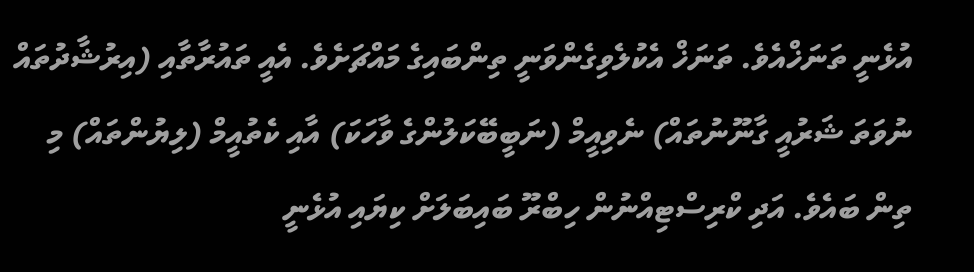އުޅެނީ ތަނަޚްއެވެ. ތަނަޚް އެކުލެވިގެންވަނީ ތިންބައިގެ މައްޗަށެވެ. އެއީ ތައުރާތާއި (އިރުޝާދުތައް ނުވަތަ ޝަރުއީ ގާނޫނުތައް) ނެވިއީމް (ނަބީބޭކަލުންގެ ވާހަކަ) އާއި ކެތުއީމް (ލިޔުންތައް) މި ތިން ބައެވެ. އަދި ކްރިސްޓިއްނުން ހިބްރޫ ބައިބަލަށް ކިޔައި އުޅެނީ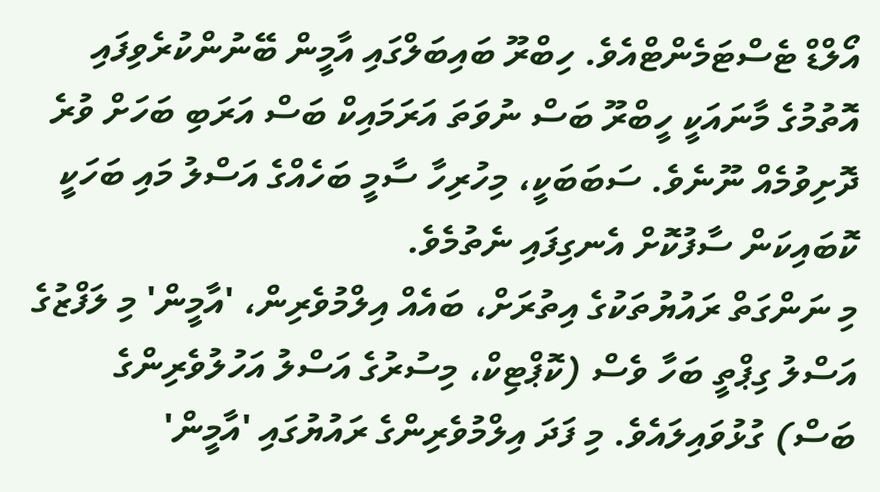އޯލްޑް ޓެސްޓަމެންޓްއެވެ. ހިބްރޫ ބައިބަލްގައި އާމީން ބޭނުންކުރެވިފައި އޮތުމުގެ މާނައަކީ ހީބްރޫ ބަސް ނުވަތަ އަރަމައިކް ބަސް އަރަބި ބަހަށް ވުރެ ދޮށިވުމެއް ނޫނެވެ. ސަބަބަކީ، މިހުރިހާ ސާމީ ބަހެއްގެ އަސްލު މައި ބަހަކީ ކޮބައިކަން ސާފުކޮށް އެނގިފައި ނެތުމެވެ.
މި ނަންގަތް ރައުޔުތަކުގެ އިތުރަށް، ބައެއް އިލްމުވެރިން، 'އާމީން' މި ލަފްޒުގެ އަސްލު ގިޕްތީ ބަހާ ވެސް (ކޮޕްޓިކް، މިސުރުގެ އަސްލު އަހުލުވެރިންގެ ބަސް) ގުޅުވައިލައެވެ. މި ފަދަ އިލްމުވެރިންގެ ރައުޔުގައި 'އާމީން'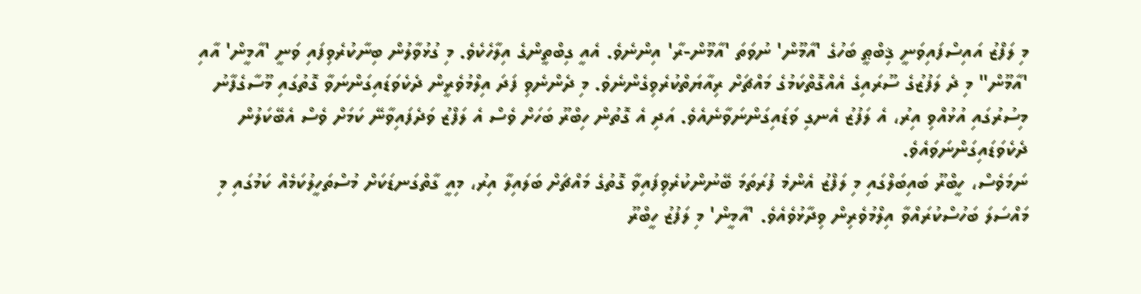މި ލަފްޒު އައިސްފައިވަނީ ޤިބްޠީ ބަހުގެ 'އާމޫން' ނުވަތަ 'އާމޫން-ރާ' އިންނެވެ. އެއީ ގިބްތީންގެ އިލާހެކެވެ. މި ގުޅުވާލުން ބިނާކުރެވިފައި ވަނީ 'އާމީން' އާއި 'އާމޫން" މި ދެ ލަފުޒުގެ ސޫރައިގެ އެއްގޮތްކަމުގެ މައްޗަށް ރިއާޔަތްކުރެވިގެންނެވެ. މި ދެންނެވި ފަދަ އިލްމުވެރީން ދެކެވަޑައިގަންނަވާ ގޮތުގައި މޫސާގެފާނު މިސުރުގައި އުޅުއްވި އިރު، އެ ލަފުޒު އެނގި ވަޑައިގަންނަވާނެއެވެ. އަދި އެ ގޮތުން ހިބްރޫ ބަހަށް ވެސް އެ ލަފްޒު ވަދެފައިވާނޭ ކަމަށް ވެސް އެބޭކަލުން ދެކެވަޑައިގަންނަވައެވެ.
ނަމަވެސް، ހީބްރޫ ބައިބަލްގައި މި ލަފްޒު އެންމެ ފުރަތަމަ ބޭނުންކުރެވިފައިވާ ގޮތުގެ މައްޗަށް ބަލައިލާ އިރު، މިއީ ގާތްގަނޑަކަށް މުސްތަހީލުކަމެއް ކަމުގައި މި މައްސަލަ ބަހުސްކުރައްވާ އިލްމުވެރިން ވިދާޅުވެއެވެ. 'އާމީން' މި ލަފުޒު ހީބްރޫ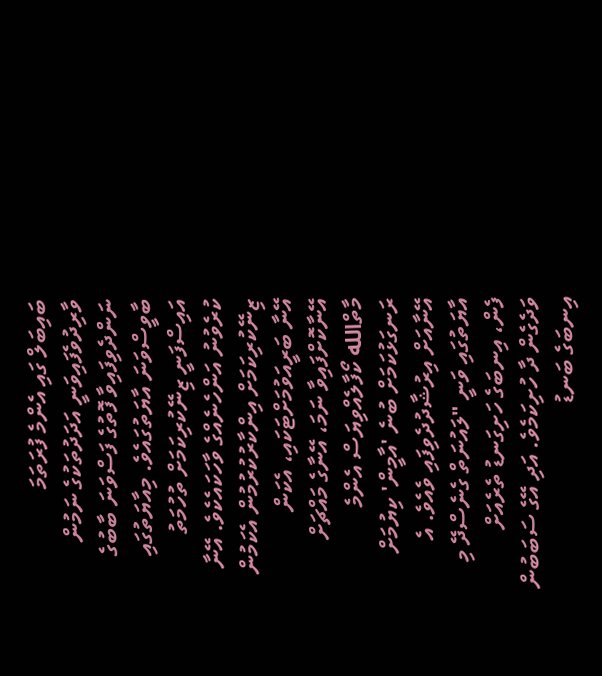ބައިބަލް ގައި އެންމެ ފުރަތަމަ ވާރިދުވެފައިވަނީ އަދަދުތަކުގެ ނަމުން ނަންދެވިފައިވާ ފޮތުގެ ފަސްވަނަ ބާބުގެ ބާވީސްވަނަ އާޔަތުގައެވެ. މިއާޔަތުގައި އައިސްފަނީ ޒިނޭކުރިކަމަށް ތުހުމަތު ކުރެވުނު އަންހެނެއްގެ ވާހަކައެކެވެ. އޭނާ ޒިނޭކުރިކަމަށް އިންކާރުކުރުމުން އެކަމުން އޭނާ ބަރީއަވުމަށްޓަކައި، އެކަން އޭނާކޮށްފައިވާ ނަމަ، އޭނާގެ މައްޗަށް މާތްالله ކޯފާލެއްވިޔަސް އެންމެ ރަނގަޅުކަމަށް ބުނެ 'އާމީން' ކިޔުމަށް އޭނާއަށް އިރުޝާދުދެވިފައި ވެއެވެ. އެ އާޔަތުގައި ވަނީ "ލައުނަތް ގެނެސްދޭ މި ފެން، އިނބަގެ ހަށިގަނޑު ތެރެއަށް ވަދެގެން ދާ ހުށިކަމެވެ. އަދި އޭގެ ސަބަބުން އިނބަގެ ބަނޑު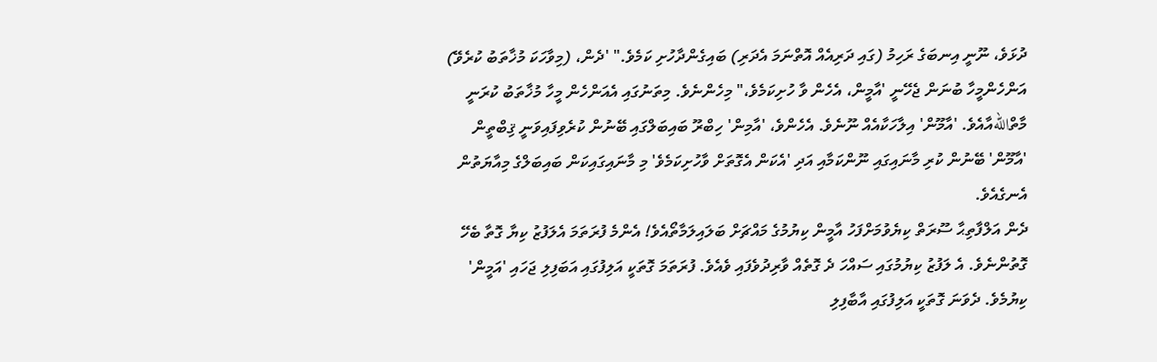ދުޅަވެ، ނޫނީ އިނބަގެ ރަހިމު (ގައި ދަރިއެއް އޮތްނަމަ އެދަރި) ބައިގެންދާހުށި ކަމެވެ." 'ދެން، (މިވާހަކަ މުޚާތަބު ކުރެވޭ) އަންހެންމީހާ ބުނަން ޖެހޭނީ 'އާމީން، އެހެން ވާ ހުށިކަމެވެ،" މިހެންނެވެ. މިތަނުގައި އެއަންހެން މީހާ މުޚާތަބު ކުރަނީ މާތްاللهއާއެވެ. 'އާމޫން' އިލާހަކާއެއް ނޫނެވެ. އެހެންވެ، 'އާމިން' ހިބްރޫ ބައިބަލްގައި ބޭނުން ކުރެވިފައިވަނީ ޤިބްތީން 'އާމޫން' ބޭނުން ކުރި މާނައިގައި ނޫންކަމާއި އަދި 'އެކަން އެގޮތަށް ވާހުށިކަމެވެ' މި މާނައިގައިކަން ބައިބަލްގެ މިއާޔަތުން އެނގެއެވެ.
ދެން އަލްފާތިޙާ ސޫރަތް ކިޔެވުމަށްފަހު އާމީން ކިޔުމުގެ މައްޗަށް ބަލައިލަމާތޯއެވެ! އެންމެ ފުރަތަމަ އެލަފުޒު ކިޔާ ގޮތާ ބެހޭ ގޮތުންނެވެ. އެ ލަފުޒު ކިޔުމުގައި ސައްހަ ދެ ގޮތެއް ވާރިދުވެފައި ވެއެވެ. ފުރަތަމަ ގޮތަކީ އަލިފުގައި އަބަފިލި ޖަހައި 'އަމީން' ކިޔުމެވެ. ދެވަނަ ގޮތަކީ އަލިފުގައި އާބާފިލި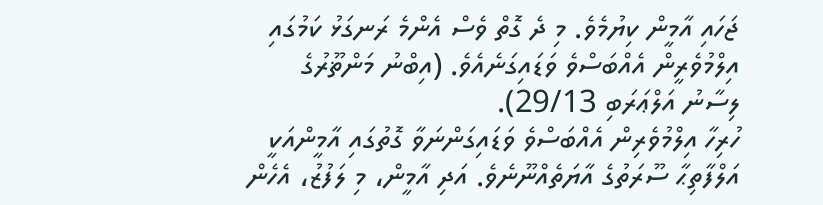ޖަހައި އާމީން ކިޔުމެވެ. މި ދެ ގޮތް ވެސް އެންމެ ރަނގަޅު ކަމުގައި އިލްމުވެރީން އެއްބަސްވެ ވަޑައިގަނެއެވެ. (އިބްނު މަންޡޫރުގެ ލިސާނު އަލްޢަރަބި 29/13).
ހުރިހާ އިލްމުވެރިން އެއްބަސްވެ ވަޑައިގަންނަވާ ގޮތުގައި އާމީންއަކީ އަލްފާތިޙާ ސޫރަތުގެ އާޔަތެއްނޫނެވެ. އަދި އާމީން، މި ލަފުޒު، އެހެން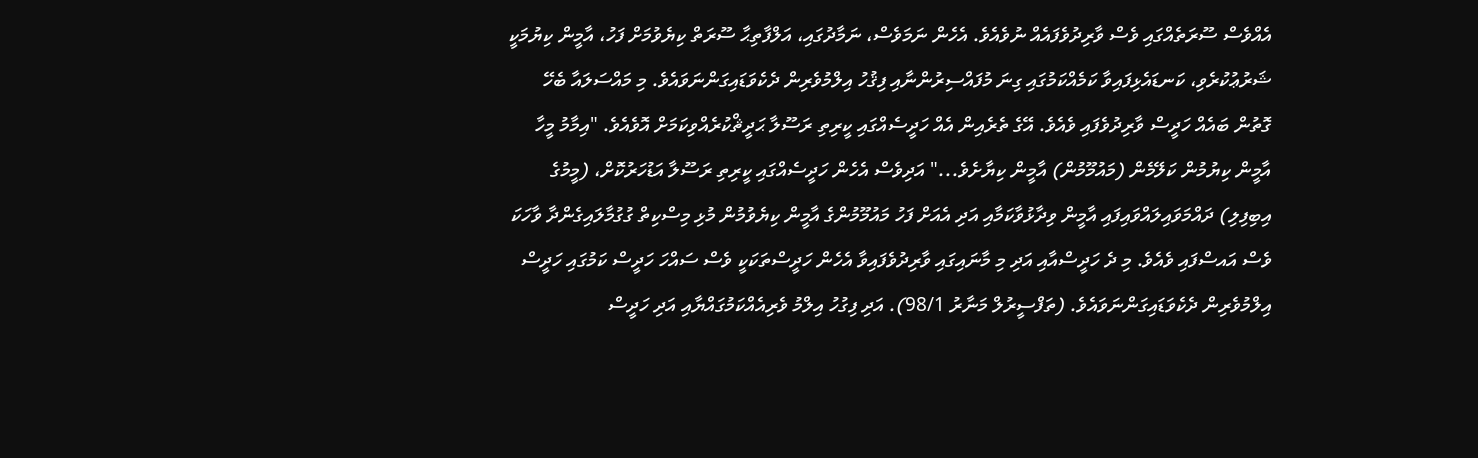އެއްވެސް ސޫރަތެއްގައި ވެސް ވާރިދުވެފައެއް ނުވެއެވެ. އެހެން ނަމަވެސް، ނަމާދުގައި، އަލްފާތިޙާ ސޫރަތް ކިޔެވުމަށް ފަހު، އާމީން ކިޔުމަކީ ޝަރުޢުކުރެވި، ކަނޑައެޅިފައިވާ ކަމެއްކަމުގައި ގިނަ މުފައްސިރުންނާއި ފިޤުހު އިލްމުވެރިން ދެކެވަޑައިގަންނަވައެވެ. މި މައްސަލައާ ބެހޭ ގޮތުން ބައެއް ހަދީސް ވާރިދުވެފައި ވެއެވެ. އޭގެ ތެރެއިން އެއް ހަދީސެއްގައި ކީރިތި ރަސޫލާ ޙަދީޘްކުރެއްވިކަމަށް އޮވެއެވެ. "އިމާމު މީހާ އާމީން ކިޔުމުން ކަލޭމެން (މައުމޫމުން) އާމީން ކިޔާށެވެ..." އަދިވެސް އެހެން ހަދީސެއްގައި ކީރިތި ރަސޫލާ އަޑުހަރުކޮށް، (މީމުގެ އިބިފިލި) ދައްމަވައިލައްވައިފައި އާމީން ވިދާޅުވާކަމާއި އަދި އެއަށް ފަހު މައުމޫމުންގެ އާމީން ކިޔެވުމުން މުޅި މިސްކިތް ގުގުމާލައިގެންދާ ވާހަކަ ވެސް އައސްފައި ވެއެވެ. މި ދެ ހަދީސްއާއި އަދި މި މާނައިގައި ވާރިދުވެފައިވާ އެހެން ހަދީސްތަކަކީ ވެސް ސައްހަ ހަދީސް ކަމުގައި ހަދީސް އިލްމުވެރިން ދެކެވަޑައިގަންނަވައެވެ. (ތަފްސީރުލް މަނާރު 98/1). އަދި ފިގުހު އިލްމު ވެރިއެއްކަމުގައްޔާއި އަދި ހަދީސް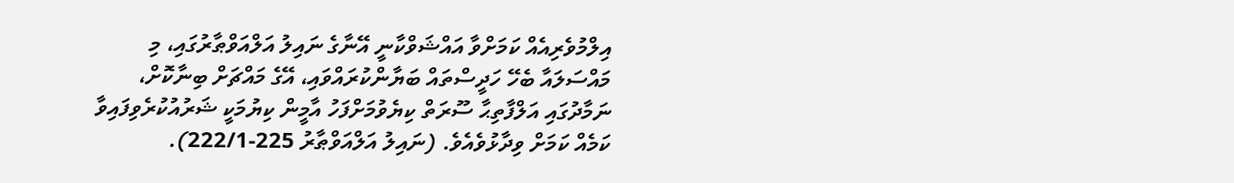އިލްމުވެރިއެއް ކަމަށްވާ އައްޝަވްކާނީ އޭނާގެ ނައިލު އަލްއަވްޠާރުގައި، މި މައްސަލައާ ބެހޭ ހަދީސްތައް ބަޔާންކުރައްވައި، އޭގެ މައްޗަށް ބިނާކޮށް، ނަމާދުގައި އަލްފާތިޙާ ސޫރަތް ކިޔެވުމަށްފަހު އާމީން ކިޔުމަކީ ޝަރުއުކުރެވިފައިވާ ކަމެއް ކަމަށް ވިދާޅުވެއެވެ. (ނައިލު އަލްއަވްޠާރު 225-222/1).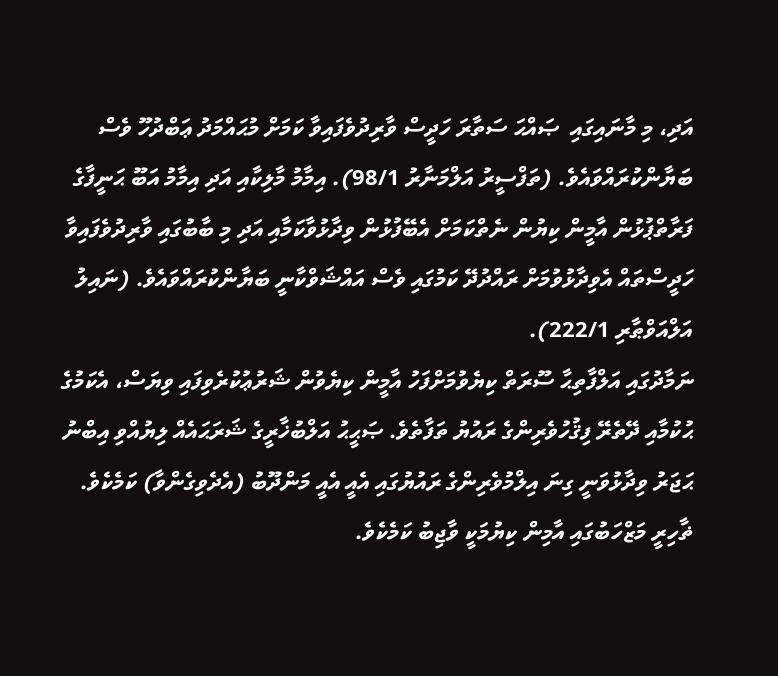އަދި، މި މާނައިގައި  ޞައްޙަ ސަތާރަ ހަދީސް ވާރިދުވެފައިވާ ކަމަށް މުޙައްމަދު ޢަބްދުހޫ ވެސް ބަޔާންކުރައްވައެވެ. (ތަފްސީރު އަލްމަނާރު 98/1). އިމާމު މާލިކާއި އަދި އިމާމު އަބޫ ޙަނީފާގެ ފަރާތްޕުޅުން އާމީން ކިޔުން ނެތްކަމަށް އެބޭފުޅުން ވިދާޅުވާކަމާއި އަދި މި ބާބުގައި ވާރިދުވެފައިވާ ހަދީސްތައް އެވިދާޅުވުމަށް ރައްދުދޭ ކަމުގައި ވެސް އައްޝަވްކާނީ ބަޔާންކުރައްވައެވެ. (ނައިލު އަލްއަވްޠާރި 222/1).
ނަމާދުގައި އަލްފާތިޙާ ސޫރަތް ކިޔެވުމަށްފަހު އާމީން ކިޔެވުން ޝަރުޢުކުރެވިފައި ވިޔަސް، އެކަމުގެ ޙުކުމާއި ދޭތެރޭ ފިޤުހުވެރިންގެ ރައުޔު ތަފާތެވެ. ޞަޙީޙު އަލްބުޚާރީގެ ޝަރަޙައެއް ލިޔުއްވި އިބްނު ޙަޖަރު ވިދާޅުވަނީ ގިނަ އިލްމުވެރިންގެ ރައުޔުގައި އެއީ އެއީ މަންދޫބު (އެދެވިގެންވާ) ކަމެކެވެ. ޡާހިރީ މަޒްހަބުގައި އާމިން ކިޔުމަކީ ވާޖިބު ކަމެކެވެ.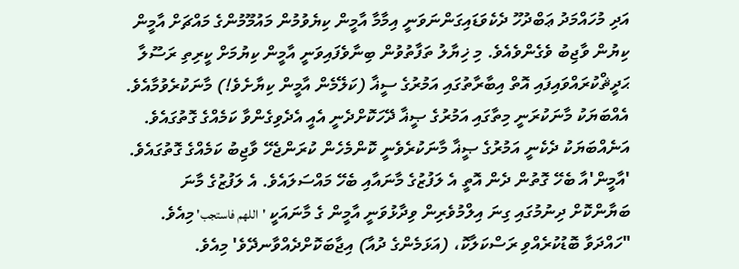އަދި މުހައްމަދު ޢަބްދުހޫ ދެކެވަޑައިގަންނަވަނީ އިމާމާ އާމީން ކިޔެވުމުން މައުމޫމުންގެ މައްޗަށް އާމީން ކިޔުން ވާޖިބު ވެގެންވެއެވެ. މި ޚިޔާލު ތަފާތުވުން ބިނާވެފައިވަނީ އާމީން ކިޔުމަށް ކީރިތި ރަސޫލާ ޙަދީޘްކުރައްވައިފައި އޮތް އިބާރާތުގައި އަމުރުގެ ސީޣާ (ކަލޭމެން އާމީން ކިޔާށެވެ!) މާނަކުރެވުމާއެވެ. އެއްބަޔަކު މާނަކުރަނީ މިތާގައި އަމުރުގެ ޞީޣާ ދޭހަކޮށްދެނީ އެއީ އެދެވިގެންވާ ކަމެއްގެ ގޮތުގައެވެ. އަނެއްބަޔަކު ދެކެނީ އަމުރުގެ ޞީޣާ މާނަކުރެވެނީ ކޮންމެހެން ކުރަންޖެހޭ ވާޖިބު ކަމެއްގެ ގޮތުގައެވެ.
'އާމީން'އާ ބެހޭ ގޮތުން ދެން އޮތީ އެ ލަފުޒުގެ މާނައާއި ބެހޭ މައްސަލައެވެ. އެ ލަފުޒުގެ މާނަ ބަޔާންކޮށް ދިނުމުގައި ގިނަ އިލްމުވެރިން ވިދާޅުވަނީ އާމީން ގެ މާނައަކީ 'اللهم فاستجب' މިއެވެ. "ހައްދަވާ ބޮޑުކުރެއްވި ރަސްކަލާކޮ، (އަޅަމެންގެ ދުއާ) އިޖާބަކޮށްދެއްވާނދޭވެ' މިއެވެ.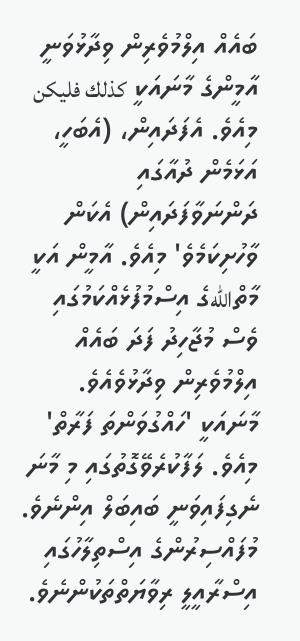ބައެއް އިލްމުވެރިން ވިދާޅުވަނީ އާމީންގެ މާނައަކީ كذلك فليكن މިއެވެ. އެފަދައިން، (އެބަހީ، އަޅަމެން ދުއާގައި ދަންނަވާފަދައިން) އެކަން ވާހުށިކަމެވެ' މިއެވެ. އާމީން އަކީ މާތްاللهގެ އިސްމުފުޅެއްކަމުގައި ވެސް މުޖާހިދު ފަދަ ބައެއް އިލްމުވެރިން ވިދާޅުވެއެވެ. މާނައަކީ 'ހައްގުވަންތަ ފަރާތް' މިއެވެ. ލަފާކުރެވޭގޮތުގައި މި މާނަ ނެގިފައިވަނީ ބައިބަލް އިންނެވެ. މުފައްސިރުންގެ އިސްތިލާހުގައި އިސްރާއީލީ ރިވާޔަތްތަކުންނެވެ.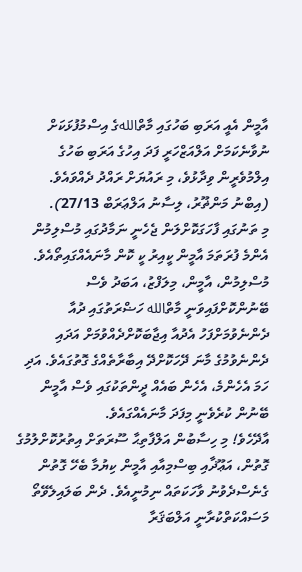އާމީން އެއީ އަރަބި ބަހުގައި މާތްاللهގެ އިސްމުފުޅަކަށް ނުވާނެކަމަށް އަލްއަޒްހަރީ ފަދަ އިހުގެ އަރަބި ބަހުގެ އިލްމުވެރީން ވިދާޅުވެ، މި ރައުޔަށް ރައްދު ދެއްވައެވެ. (އިބްނު މަންޡޫރު، ލިސާނު އަލްޢަރަބް 27/13).
މި ތަނުގައި ފާހަގަކޮށްލަން ޖެހެނީ ނަމާދުގައި މުސްލިމުން އެންމެ ފުރަތަމަ އާމީން ކީއިރު ކީ ކޮން މާނައެއްގައިތޯއެވެ. މުސްލިމުން، އާމީން، މިލަފްޒު، އަބަދު ވެސް ބޭނުންކޮށްފައިވަނީ މާތްالله ހަޟްރަތުގައި ދުއާ ދެންނެވުމަށްފަހު އެދުއާ އިޖާބަކޮށްދެއްވުމަށް އަދައި ދެންނެވުމުގެ މާނަ ދޭހަކޮށްދޭ އިބާރާތެއްގެ ގޮތުގައެވެ. އަދި ހަމަ އެހެންމެ، އެހެން ބައެއް ދީންތަކުގައި ވެސް އާމީން ބޭނުން ކުރެވެނީ މިފަދަ މާނައެއްގައެވެ.
އާދޭހެވެ! މި ހިސާބުން އަލްފާތިޙާ ސޫރަތަށް އިތުރުކޮށްލުމުގެ ގޮތުން، އަޢޫޛާއި ބިސްމިއާއި އާމީން ކިޔުމާ ބެހޭ ގޮތުން ގެނެސްދެވުނު ވާހަކަތައް ނިމުނީއެވެ. ދެން ބަލައިލެވޭތޯ މަސައްކަތްކުރާނީ އަލްބަޤަރާ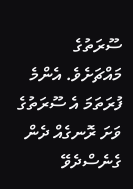ސޫރަތުގެ މައްޗަށެވެ. އެންމެ ފުރަތަމަ އެ ސޫރަތުގެ ވަށަ ރޮނގެއް ދެން ގެނެސްދެވޭ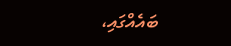ބައެއްގައި،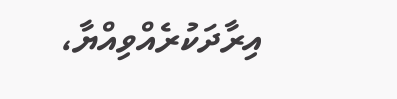އިރާދަކުރެއްވިއްޔާ،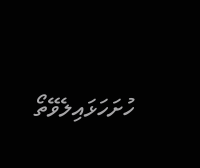ހުށަހަޅައިލެވޭތޯ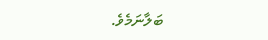ބަލާނަމެވެ.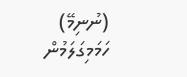(ނުނިމޭ)
ހަމަމިގަލަމުން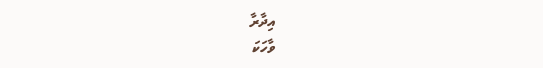އިދާރާ
ވާހަކަ